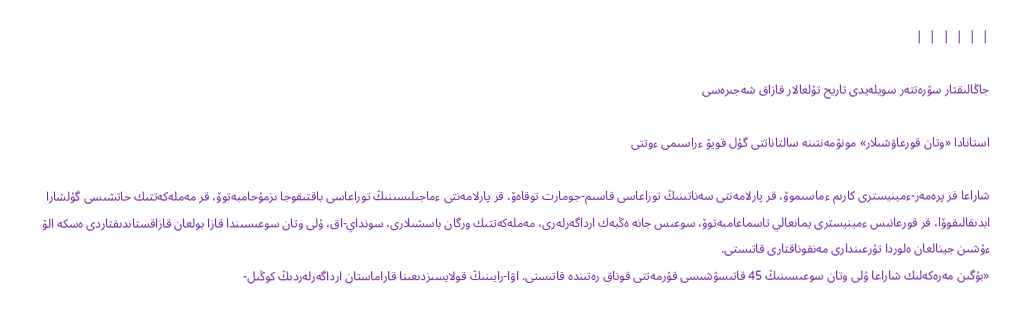|  |  |  |  |  |

جاڭالىقتار سۋرەتتەر سويلەيدى تاريح تۇلعالار قازاق شەجىرەسى

استانادا «وتان قورعاۋشىلار» مونۋمەنتىنە سالتاناتتى گۇل قويۋ ءراسىمى ءوتتى

شاراعا قر پرەمەر-ءمينيسترى كارىم ءماسىموۆ، قر پارلامەنتى سەناتىنىڭ توراعاسى قاسىم-جومارت توقاەۆ، قر پارلامەنتى ءماجىلىسىنىڭ توراعاسى باقتىقوجا ىزمۇحامبەتوۆ، قر مەملەكەتتىك حاتشىسى گۇلشارا ابدىقالىقوۆا، قر قورعانىس ءمينيسترى يمانعالي تاسماعامبەتوۆ، سوعىس جانە ەڭبەك ارداگەرلەرى، مەملەكەتتىك ورگان باسشىلارى، سونداي-اق، ۇلى وتان سوعىسىندا قازا بولعان قازاقستاندىقتاردى ەسكە الۋ ءۇشىن جينالعان ەلوردا تۇرعىندارى مەنقوناقتارى قاتىستى.
«بۇگىن مەرەكەلىك شاراعا ۇلى وتان سوعىسىنىڭ 45 قاتىسۋشىسى قۇرمەتتى قوناق رەتىندە قاتىستى. اۋا-رايىنىڭ قولايسىزدىعىنا قاراماستان ارداگەرلەردىڭ كوڭىل-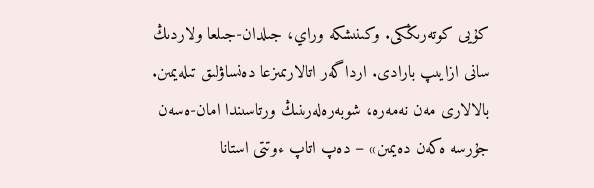كۇيى كوتەرىڭكى. وكىنىشكە وراي، جىلدان-جىلعا ولاردىڭ سانى ازايىپ بارادى. ارداگەر اتالارىمىزعا دەنساۋلىق تىلەيمىن. بالالارى مەن نەمەرە، شوبەرەلەرىنىڭ ورتاسىندا امان-ەسەن جۇرسە ەكەن دەيمىن» – دەپ اتاپ ءوتتى استانا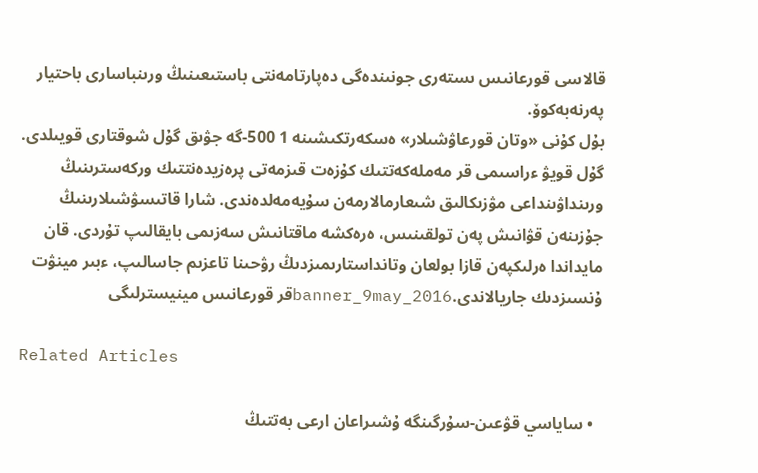قالاسى قورعانىس ىستەرى جونىندەگى دەپارتامەنتى باستىعىنىڭ ورىنباسارى باحتيار پەرنەبەكوۆ.
بۇل كۇنى «وتان قورعاۋشىلار» ەسكەرتكىشىنە 1 500-گە جۋىق گۇل شوقتارى قويىلدى. گۇل قويۋ ءراسىمى قر مەملەكەتتىك كۇزەت قىزمەتى پرەزيدەنتتىك وركەسترىنىڭ ورىنداۋىنداعى مۋزىكالىق شىعارمالارمەن سۇيەمەلدەندى. شارا قاتىسۋشىلارىنىڭ جۇزىنەن قۋانىش پەن تولقىنىس، ەرەكشە ماقتانىش سەزىمى بايقالىپ تۇردى. قان مايداندا ەرلىكپەن قازا بولعان وتانداستارىمىزدىڭ رۋحىنا تاعزىم جاسالىپ، ءبىر مينۋت ۇنسىزدىك جاريالاندى.banner_9may_2016قر قورعانىس مينيسترلىگى

Related Articles

  • ساياسي قۋعىن-سۇرگىنگە ۇشىراعان ارعى بەتتىڭ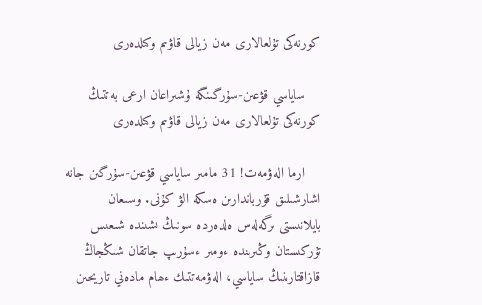كورنەكى تۇلعالارى مەن زيالى قاۋىم وكىلدەرى

    ساياسي قۋعىن-سۇرگىنگە ۇشىراعان ارعى بەتتىڭ كورنەكى تۇلعالارى مەن زيالى قاۋىم وكىلدەرى

    ارما الەۋمەت! 31 مامىر ساياسي قۋعىن-سۇرگىن جانە اشارشىلىق قۇرباندارىن ەسكە الۋ كۇنى. وسىعان بايلانىستى ىرگەلەس ەلدەردە سونىڭ ىشىندە شىعىس تۇركىستان وڭىرىندە ءومىر ءسۇرىپ جاتقان شىڭجاڭ قازاقتارىنىڭ ساياسي، الەۋمەتتىك ءھام مادەني تاريحىن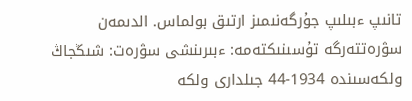تانىپ ءبىلىپ جۇرگەنىمىز ارتىق بولماس. الدىمەن سۋرەتتەرگە تۇسىنىكتەمە: ءبىرىنشى سۋرەت: شىڭجاڭ ولكەسىندە 1934-44 جىلدارى ولكە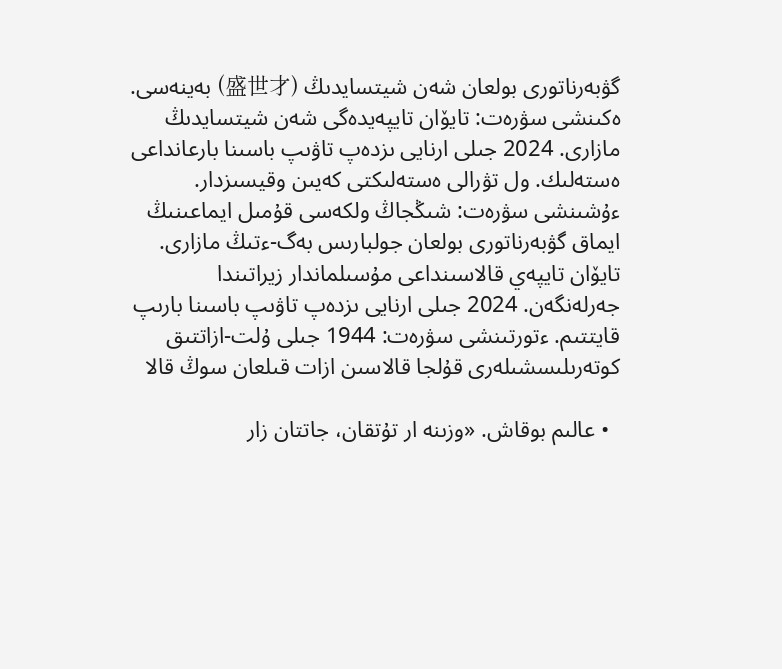گۋبەرناتورى بولعان شەن شيتسايدىڭ (盛世才) بەينەسى. ەكىنشى سۋرەت: تايۆان تايپەيدەگى شەن شيتسايدىڭ مازارى. 2024 جىلى ارنايى ىزدەپ تاۋىپ باسىنا بارعانداعى ەستەلىك. ول تۋرالى ەستەلىكتى كەيىن وقيسىزدار. ءۇشىنشى سۋرەت: شىڭجاڭ ولكەسى قۇمىل ايماعىنىڭ ايماق گۋبەرناتورى بولعان جولبارىس بەگ-ءتىڭ مازارى. تايۆان تايپەي قالاسىنداعى مۇسىلماندار زيراتىندا جەرلەنگەن. 2024 جىلى ارنايى ىزدەپ تاۋىپ باسىنا بارىپ قايتتىم. ءتورتىنشى سۋرەت: 1944 جىلى ۇلت-ازاتتىق كوتەرىلىسشىلەرى قۇلجا قالاسىن ازات قىلعان سوڭ قالا

  • عالىم بوقاش. «وزىنە ار تۇتقان، جاتتان زار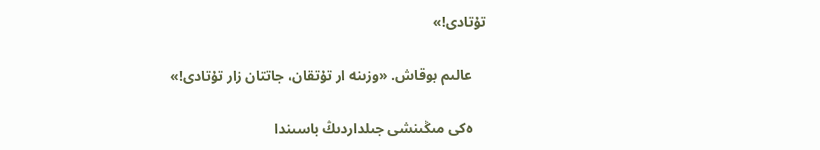تۇتادى!»

    عالىم بوقاش. «وزىنە ار تۇتقان، جاتتان زار تۇتادى!»

    ەكى مىڭىنشى جىلداردىڭ باسىندا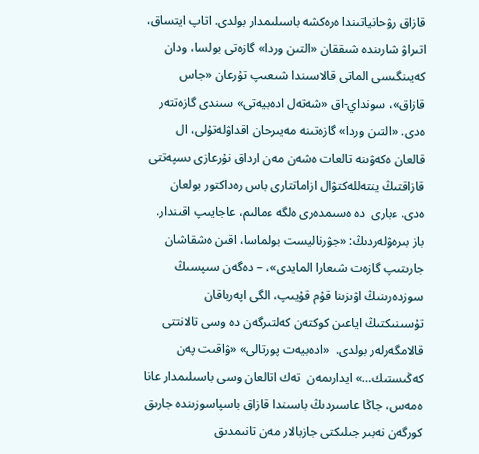قازاق رۋحانياتىندا ەرەكشە باسىلىمدار بولدى. اتاپ ايتساق، اتىراۋ شارىندە شىققان «التىن وردا» گازەتى بولسا، ودان كەيىنگىسى الماتى قالاسىندا شىعىپ تۇرعان «جاس قازاق»، سونداي-اق «شەتەل ادەبيەتى» سىندى گازەتتەر ەدى. «التىن وردا» گازەتىنە مەيىرحان اقداۋلەتۇلى، ال قالعان ەكەۋىنە تالعات ەشەن مەن ارداق نۇرعازى ىسپەتتى قازاقتىڭ ينتەللەكتۋال ازاماتتارى باس رەداكتور بولعان ەدى. ءبارى  دە ەسىمدەرى ەلگە ءمالىم، عاجايىپ اقىندار. باز بىرەۋلەردىڭ: «جۋرناليست بولماسا، اقىن ەشقاشان جارىتىپ گازەت شىعارا المايدى»، – دەگەن سىپسىڭ سوزدەرىنىڭ اۋىزىنا قۇم قۇيىپ، الگى اپەرباقان تۇسىنىكتىڭ اياعىن كوكتەن كەلتىرگەن دە وسى تالانتتى قالامگەرلەر بولدى.  «ادەبيەت پورتالى» «ۋاقىت پەن كەڭىستىك…» ايدارىمەن  تەك اتالعان وسى باسىلىمدار عانا ەمەس، جاڭا عاسىردىڭ باسىندا قازاق باسپاسوزىندە جارىق كورگەن نەبىر جىلىكتى جازبالار مەن تانىمدىق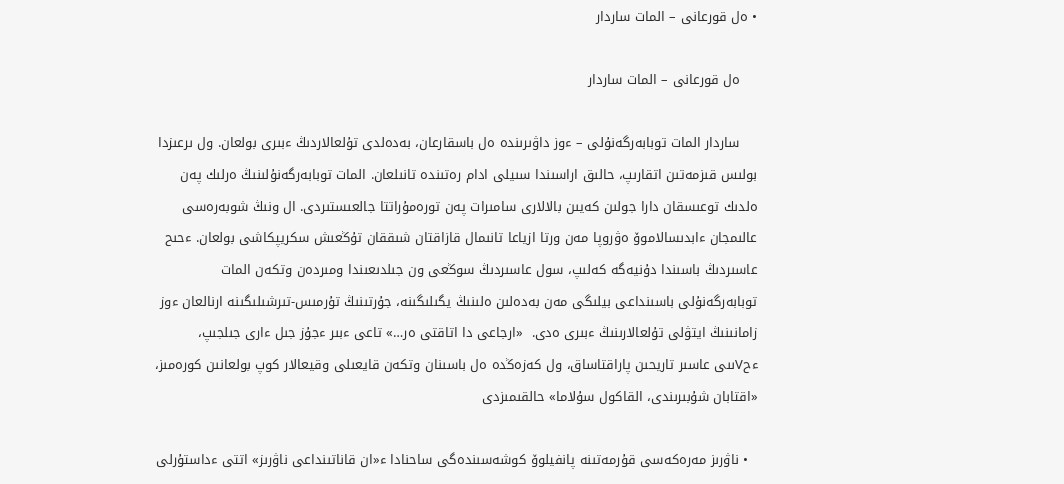• ەل قورعانى – المات ساردار

    ەل قورعانى – المات ساردار

    ساردار المات توبابەرگەنۇلى – ءوز داۋىرىندە ەل باسقارعان، بەدەلدى تۇلعالاردىڭ ءبىرى بولعان. ول ىرعىزدا بولىس قىزمەتىن اتقارىپ، حالىق اراسىندا سىيلى ادام رەتىندە تانىلعان. المات توبابەرگەنۇلىنىڭ ەرلىك پەن ەلدىك توعىسقان دارا جولىن كەيىن بالالارى سامىرات پەن تورەمۇراتتا جالعىستىردى. ال ونىڭ شوبەرەسى عالىمجان ءابدىسالاموۆ ەۋروپا مەن ورتا ازياعا تانىمال قازاقتان شىققان تۇڭعىش سكريپكاشى بولعان. ءحىح عاسىردىڭ باسىندا دۇنيەگە كەلىپ، سول عاسىردىڭ سوڭعى ون جىلدىعىندا ومىردەن وتكەن المات توبابەرگەنۇلى باسىنداعى بيلىگى مەن بەدەلىن ەلىنىڭ يگىلىگىنە، جۇرتىنىڭ تۇرمىس-تىرشىلىگىنە ارنالعان ءوز زامانىنىڭ ايتۋلى تۇلعالارىنىڭ ءبىرى ەدى.  «ارجاعى دا اتاقتى ەر…» تاعى ءبىر ءجۇز جىل ءارى جىلجىپ، ءحVىىى عاسىر تاريحىن پاراقتاساق، ول كەزەڭدە ەل باسىنان وتكەن قايعىلى وقيعالار كوپ بولعانىن كورەمىز، «اقتابان شۇبىرىندى، القاكول سۇلاما» حالقىمىزدى

  • ناۋرىز مەرەكەسى قۇرمەتىنە پانفيلوۆ كوشەسىندەگى ساحنادا ء«ان قاناتىنداعى ناۋرىز» اتتى ءداستۇرلى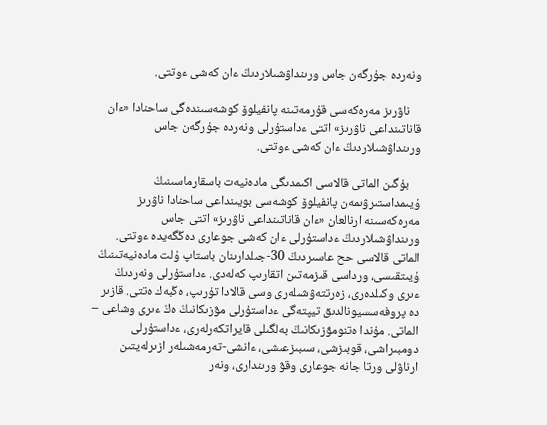ونەردە جۇرگەن جاس ورىنداۋشىلاردىڭ ءان كەشى ءوتتى.

    ناۋرىز مەرەكەسى قۇرمەتىنە پانفيلوۆ كوشەسىندەگى ساحنادا «ءان قاناتىنداعى ناۋرىز» اتتى ءداستۇرلى ونەردە جۇرگەن جاس ورىنداۋشىلاردىڭ ءان كەشى ءوتتى.

    بۇگىن الماتى قالاسى اكىمدىگى مادەنيەت باسقارماسىنىڭ ۇيىمداستىرۋىمەن پانفيلوۆ كوشەسى بويىنداعى ساحنادا ناۋرىز مەرەكەسىنە ارنالعان «ءان قاناتىنداعى ناۋرىز» اتتى جاس ورىنداۋشىلاردىڭ ءداستۇرلى ءان كەشى جوعارى دەڭگەيدە ءوتتى. الماتى قالاسى حح عاسىردىڭ 30-جىلدارىنان باستاپ ۇلت مادەنيەتىنىڭ ۇيىتقىسى، ورداسى قىزمەتىن اتقارىپ كەلەدى. ءداستۇرلى ونەردىڭ ءىرى وكىلدەرى، زەرتتەۋشىلەرى وسى قالادا تۇرىپ، ەڭبەك ەتتى. قازىر دە پروفەسسيونالدىق تيپتەگى ءداستۇرلى مۋزىكانىڭ ەڭ ءىرى وشاعى – الماتى. مۇندا ەتنومۋزىكانىڭ بەلگىلى قايراتكەرلەرى، ءداستۇرلى دومبىراشى، قوبىزشى، سىبىزعىشى، ءانشى-تەرمەشىلەر ازىرلەيتىن ارناۋلى ورتا جانە جوعارى وقۋ ورىندارى، ونەر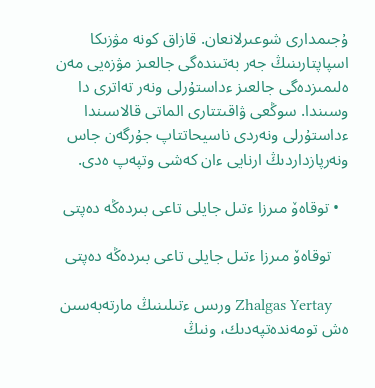ۇجىمدارى شوعىرلانعان. قازاق كونە مۋزىكا اسپاپتارىنىڭ جەر بەتىندەگى جالعىز مۋزەيى مەن ەلىمىزدەگى جالعىز ءداستۇرلى ونەر تەاترى دا وسىندا. سوڭعى ۋاقىتتارى الماتى قالاسىندا ءداستۇرلى ونەردى ناسيحاتتاپ جۇرگەن جاس ونەرپازداردىڭ ارنايى ءان كەشى وتپەپ ەدى.

  • توقاەۆ مىرزا ءتىل جايلى تاعى بىردەڭە دەپتى

    توقاەۆ مىرزا ءتىل جايلى تاعى بىردەڭە دەپتى

    Zhalgas Yertay ورىس ءتىلىنىڭ مارتەبەسىن ەش تومەندەتپەدىك، ونىڭ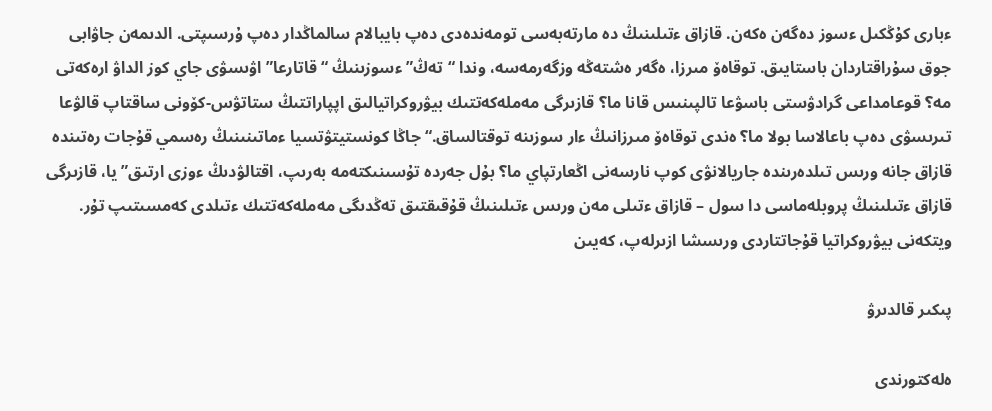ءبارى كۇڭكىل ءسوز دەگەن ەكەن. قازاق ءتىلىنىڭ دە مارتەبەسى تومەندەدى دەپ بايبالام سالماڭدار دەپ ۇرسىپتى. الدىمەن جاۋابى جوق سۇراقتاردان باستايىق. توقاەۆ مىرزا، ەگەر ەشتەڭە وزگەرمەسە، وندا “تەڭ” ءسوزىنىڭ “قاتارعا” اۋىسۋى جاي كوز الداۋ ارەكەتى مە؟ قوعامداعى گرادۋستى باسۋعا تالپىنىس قانا ما؟ قازىرگى مەملەكەتتىك بيۋروكراتيالىق اپپاراتتىڭ ستاتۋس-كۆونى ساقتاپ قالۋعا تىرىسۋى دەپ باعالاسا بولا ما؟ ەندى توقاەۆ مىرزانىڭ ءار سوزىنە توقتالساق.“جاڭا كونستيتۋتسيا ءماتىنىنىڭ رەسمي قۇجات رەتىندە قازاق جانە ورىس تىلدەرىندە جاريالانۋى كوپ نارسەنى اڭعارتپاي ما؟ بۇل جەردە تۇسىنىكتەمە بەرىپ، اقتالۋدىڭ ءوزى ارتىق”يا، قازىرگى قازاق ءتىلىنىڭ پروبلەماسى دا سول – قازاق ءتىلى مەن ورىس ءتىلىنىڭ قۇقىقتىق تەڭدىگى مەملەكەتتىك ءتىلدى كەمسىتىپ تۇر. ويتكەنى بيۋروكراتيا قۇجاتتاردى ورىسشا ازىرلەپ، كەيىن

پىكىر قالدىرۋ

ەلەكتورندى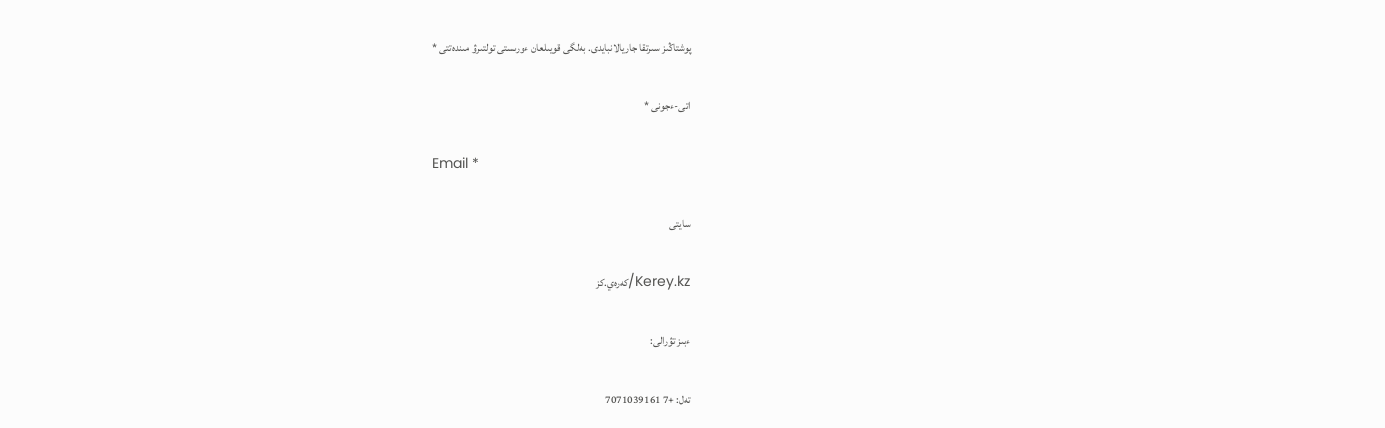پوشتاڭىز سىرتقا جاريالانبايدى. بەلگى قويىلعان ءورىستى تولتىرۋ مىندەتتى *

اتى-ءجونى *

Email *

سايتى

Kerey.kz/كەرەي.كز

ءبىز تۋرالى:

تەل: +7 7071039161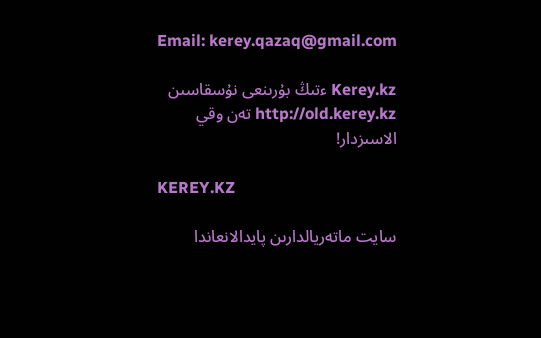Email: kerey.qazaq@gmail.com

Kerey.kz ءتىڭ بۇرىنعى نۇسقاسىن http://old.kerey.kz تەن وقي الاسىزدار!

KEREY.KZ

سايت ماتەريالدارىن پايدالانعاندا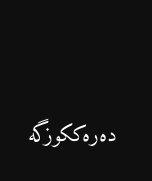دەرەككوزگە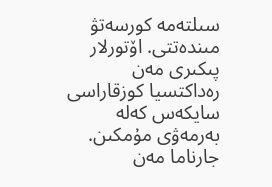سىلتەمە كورسەتۋ مىندەتتى. اۆتورلار پىكىرى مەن رەداكتسيا كوزقاراسى سايكەس كەلە بەرمەۋى مۇمكىن. جارناما مەن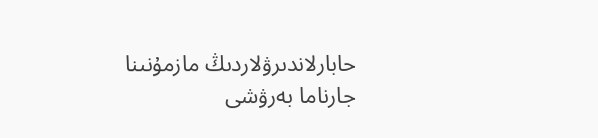حابارلاندىرۋلاردىڭ مازمۇنىنا جارناما بەرۋشى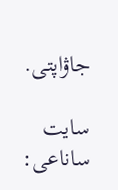جاۋاپتى.

سايت ساناعى: